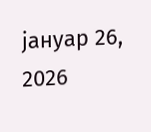јануар 26, 2026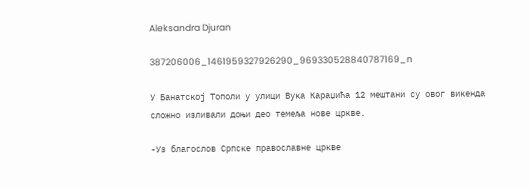Aleksandra Djuran

387206006_1461959327926290_969330528840787169_n

У Банатској Тополи у улици Вука Караџића 12 мештани су овог викенда сложно изливали доњи део темеља нове цркве.

-Уз благослов Српске православне цркве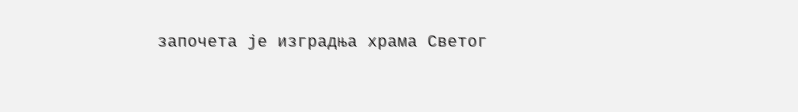започета је изградња храма Светог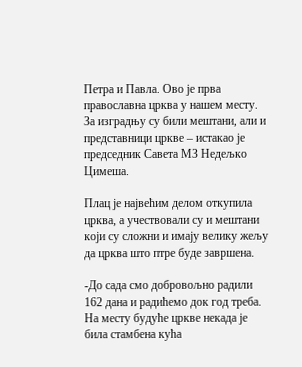Петра и Павла. Ово је прва православна црква у нашем месту. За изградњу су били мештани, али и представници цркве – истакао је председник Савета МЗ Недељко Цимеша.

Плац је највећим делом откупила црква, а учествовали су и мештани који су сложни и имају велику жељу да црква што птре буде завршена.

-До сада смо добровољно радили 162 дана и радићемо док год треба. На месту будуће цркве некада је била стамбена кућа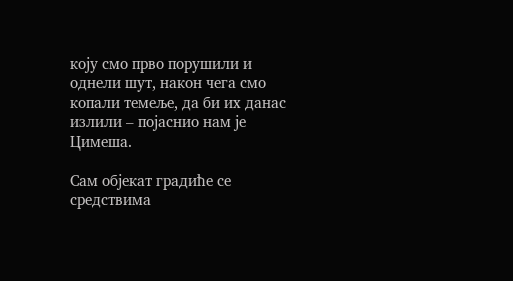коју смо прво порушили и однели шут, након чега смо копали темеље, да би их данас излили – појаснио нам је Цимеша.

Сам објекат градиће се средствима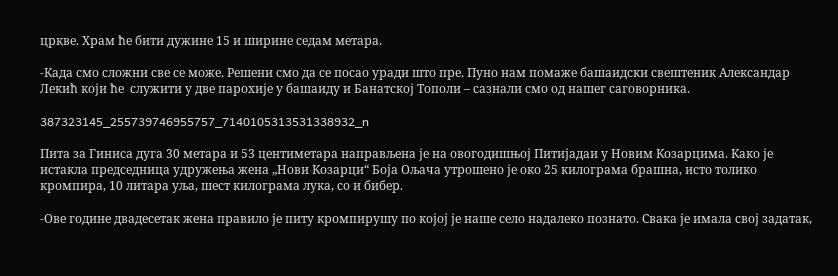цркве. Храм ће бити дужине 15 и ширине седам метара.

-Када смо сложни све се може. Решени смо да се посао уради што пре. Пуно нам помаже башаидски свештеник Александар Лекић који ће  служити у две парохије у башаиду и Банатској Тополи – сазнали смо од нашег саговорника.

387323145_255739746955757_7140105313531338932_n

Пита за Гиниса дуга 30 метара и 53 центиметара направљена је на овогодишњој Питијадаи у Новим Козарцима. Како је истакла председница удружења жена „Нови Козарци“ Боја Ољача утрошено је око 25 килограма брашна, исто толико кромпира, 10 литара уља, шест килограма лука, со и бибер.

-Ове године двадесетак жена правило је питу кромпирушу по којој је наше село надалеко познато. Свака је имала свој задатак,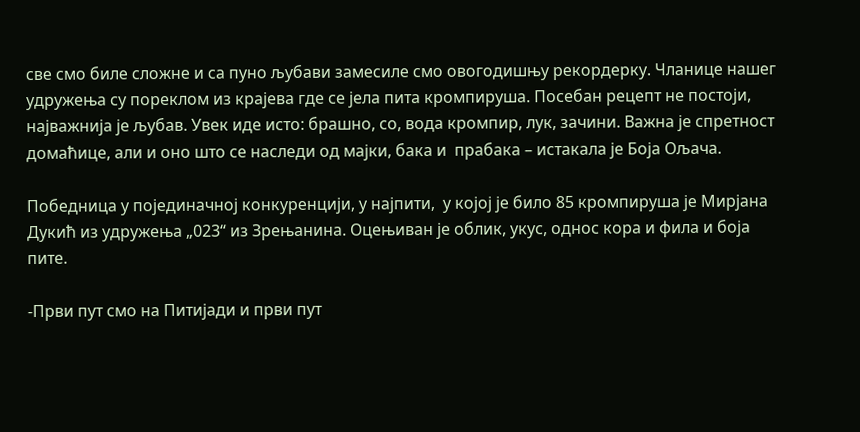све смо биле сложне и са пуно љубави замесиле смо овогодишњу рекордерку. Чланице нашег удружења су пореклом из крајева где се јела пита кромпируша. Посебан рецепт не постоји, најважнија је љубав. Увек иде исто: брашно, со, вода кромпир, лук, зачини. Важна је спретност домаћице, али и оно што се наследи од мајки, бака и  прабака – истакала је Боја Ољача.

Победница у појединачној конкуренцији, у најпити,  у којој је било 85 кромпируша је Мирјана Дукић из удружења „023“ из Зрењанина. Оцењиван је облик, укус, однос кора и фила и боја пите.

-Први пут смо на Питијади и први пут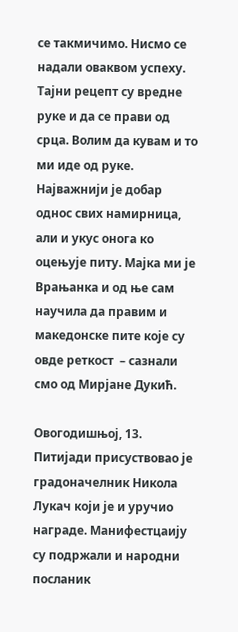се такмичимо. Нисмо се надали оваквом успеху. Тајни рецепт су вредне руке и да се прави од срца. Волим да кувам и то ми иде од руке. Најважнији је добар однос свих намирница, али и укус онога ко оцењује питу. Мајка ми је Врањанка и од ње сам научила да правим и македонске пите које су овде реткост  – сазнали смо од Мирјане Дукић.

Овогодишњој, 13. Питијади присуствовао је градоначелник Никола Лукач који је и уручио награде. Манифестцаију су подржали и народни посланик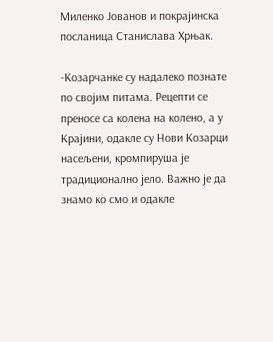Миленко Јованов и покрајинска посланица Станислава Хрњак.

-Козарчанке су надалеко познате по својим питама. Рецепти се преносе са колена на колено, а у Крајини, одакле су Нови Козарци насељени, кромпируша је традиционално јело. Важно је да знамо ко смо и одакле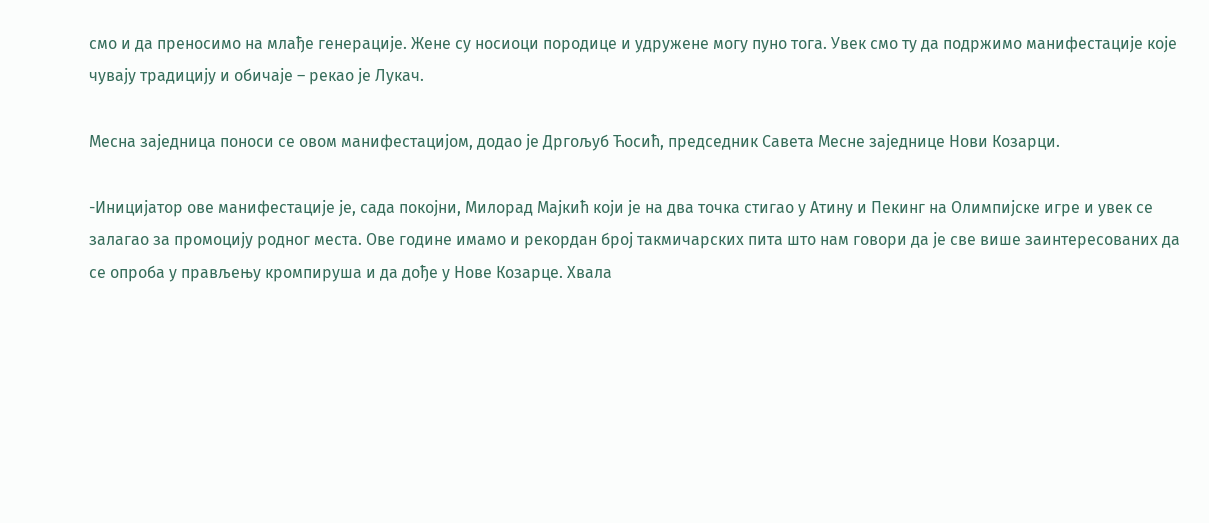смо и да преносимо на млађе генерације. Жене су носиоци породице и удружене могу пуно тога. Увек смо ту да подржимо манифестације које чувају традицију и обичаје – рекао је Лукач.

Месна заједница поноси се овом манифестацијом, додао је Дргољуб Ћосић, председник Савета Месне заједнице Нови Козарци.

-Иницијатор ове манифестације је, сада покојни, Милорад Мајкић који је на два точка стигао у Атину и Пекинг на Олимпијске игре и увек се залагао за промоцију родног места. Ове године имамо и рекордан број такмичарских пита што нам говори да је све више заинтересованих да се опроба у прављењу кромпируша и да дође у Нове Козарце. Хвала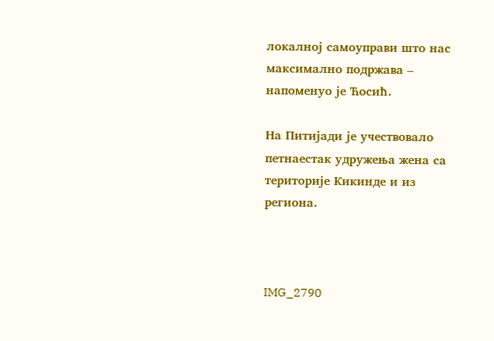локалној самоуправи што нас максимално подржава – напоменуо је Ћосић.

На Питијади је учествовало петнаестак удружења жена са територије Кикинде и из региона.



IMG_2790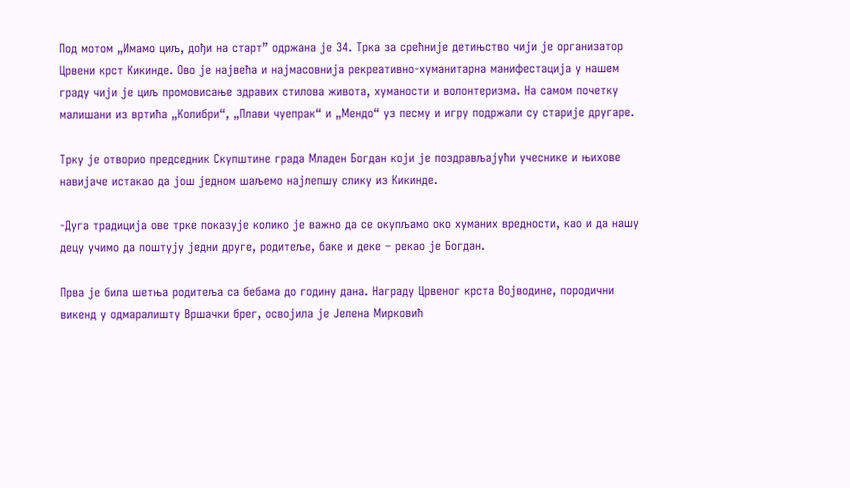Под мотом „Имамо циљ, дођи на старт” одржана је 34. Трка за срећније детињство чији је организатор Црвени крст Кикинде. Ово је највећа и најмасовнија рекреативно-хуманитарна манифестација у нашем граду чији је циљ промовисање здравих стилова живота, хуманости и волонтеризма. На самом почетку малишани из вртића „Колибри“, „Плави чуепрак“ и „Мендо“ уз песму и игру подржали су старије другаре.

Трку је отворио председник Скупштине града Младен Богдан који је поздрављајући учеснике и њихове навијаче истакао да још једном шаљемо најлепшу слику из Кикинде.

-Дуга традиција ове трке показује колико је важно да се окупљамо око хуманих вредности, као и да нашу децу учимо да поштују једни друге, родитеље, баке и деке – рекао је Богдан.

Прва је била шетња родитеља са бебама до годину дана. Награду Црвеног крста Војводине, породични викенд у одмаралишту Вршачки брег, освојила је Јелена Мирковић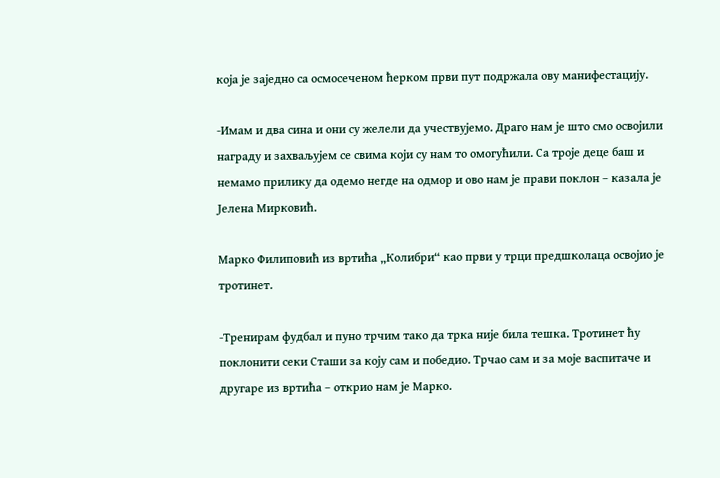која је заједно са осмосеченом ћерком први пут подржала ову манифестацију.

-Имам и два сина и они су желели да учествујемо. Драго нам је што смо освојили награду и захваљујем се свима који су нам то омогућили. Са троје деце баш и немамо прилику да одемо негде на одмор и ово нам је прави поклон – казала је Јелена Мирковић.

Марко Филиповић из вртића „Колибри“ као први у трци предшколаца освојио је тротинет.

-Тренирам фудбал и пуно трчим тако да трка није била тешка. Тротинет ћу поклонити секи Сташи за коју сам и победио. Трчао сам и за моје васпитаче и другаре из вртића – открио нам је Марко.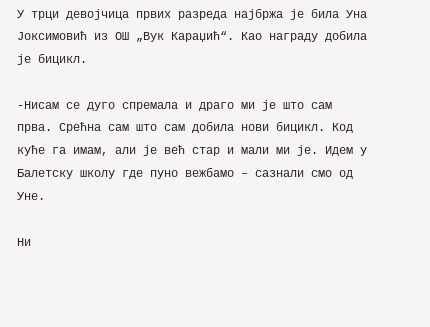У трци девојчица првих разреда најбржа је била Уна Јоксимовић из ОШ „Вук Караџић“. Као награду добила је бицикл.

-Нисам се дуго спремала и драго ми је што сам прва. Срећна сам што сам добила нови бицикл. Код куће га имам, али је већ стар и мали ми је. Идем у Балетску школу где пуно вежбамо – сазнали смо од Уне.

Ни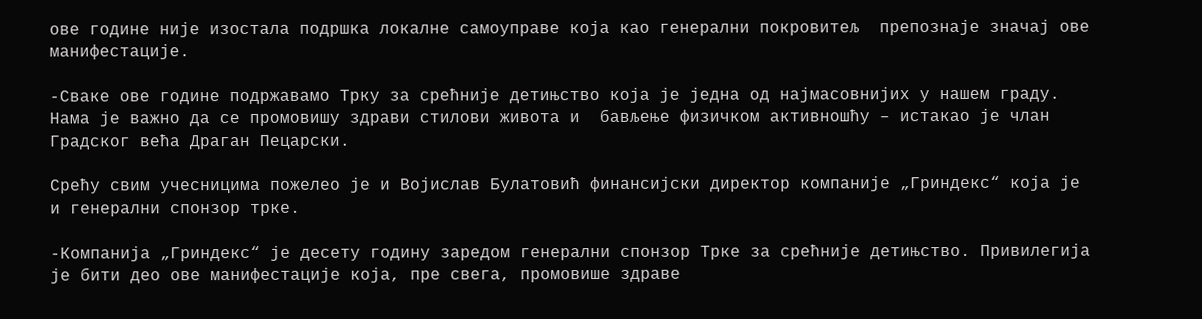ове године није изостала подршка локалне самоуправе која као генерални покровитељ  препознаје значај ове манифестације.

-Сваке ове године подржавамо Трку за срећније детињство која је једна од најмасовнијих у нашем граду. Нама је важно да се промовишу здрави стилови живота и  бављење физичком активношћу – истакао је члан Градског већа Драган Пецарски.

Срећу свим учесницима пожелео је и Војислав Булатовић финансијски директор компаније „Гриндекс“ која је и генерални спонзор трке.

-Компанија „Гриндекс“ је десету годину заредом генерални спонзор Трке за срећније детињство. Привилегија је бити део ове манифестације која, пре свега, промовише здраве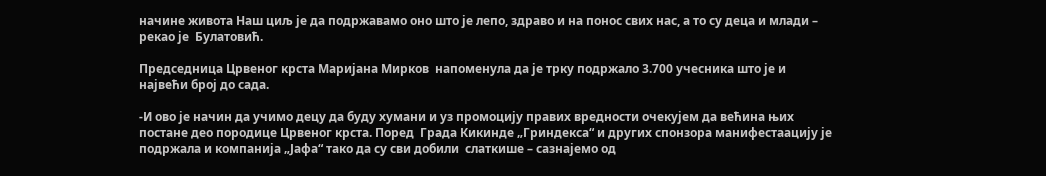начине живота Наш циљ је да подржавамо оно што је лепо, здраво и на понос свих нас, а то су деца и млади – рекао је  Булатовић.

Председница Црвеног крста Маријана Мирков  напоменула да је трку подржало 3.700 учесника што је и највећи број до сада.

-И ово је начин да учимо децу да буду хумани и уз промоцију правих вредности очекујем да већина њих постане део породице Црвеног крста. Поред  Града Кикинде „Гриндекса“ и других спонзора манифестаацију је подржала и компанија „Јафа“ тако да су сви добили  слаткише – сазнајемо од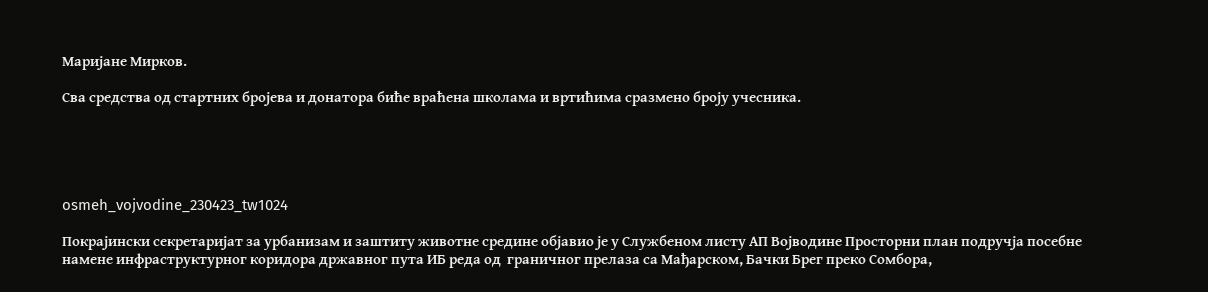Маријане Мирков.

Сва средства од стартних бројева и донатора биће враћена школама и вртићима сразмено броју учесника.





osmeh_vojvodine_230423_tw1024

Покрајински секретаријат за урбанизам и заштиту животне средине објавио је у Службеном листу АП Војводине Просторни план подручја посебне намене инфраструктурног коридора државног пута ИБ реда од  граничног прелаза са Мађарском, Бачки Брег преко Сомбора,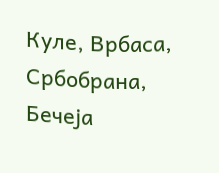Куле, Врбаса, Србобрана, Бечеја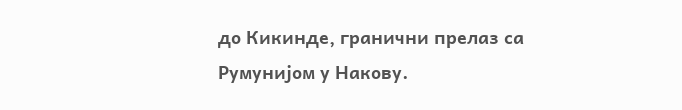до Кикинде, гранични прелаз са Румунијом у Накову.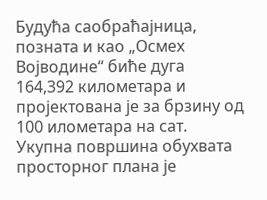Будућа саобраћајница, позната и као „Осмех Војводине“ биће дуга 164,392 километара и пројектована је за брзину од 100 илометара на сат. Укупна површина обухвата просторног плана је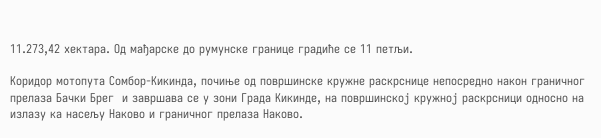11.273,42 хектара. Од мађарске до румунске границе градиће се 11 петљи.

Коридор мотопута Сомбор-Кикинда, почиње од површинске кружне раскрснице непосредно након граничног прелаза Бачки Брег  и завршава се у зони Града Кикинде, на површинској кружној раскрсници односно на излазу ка насељу Наково и граничног прелаза Наково.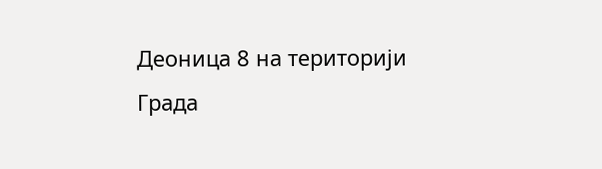Деоница 8 на територији Града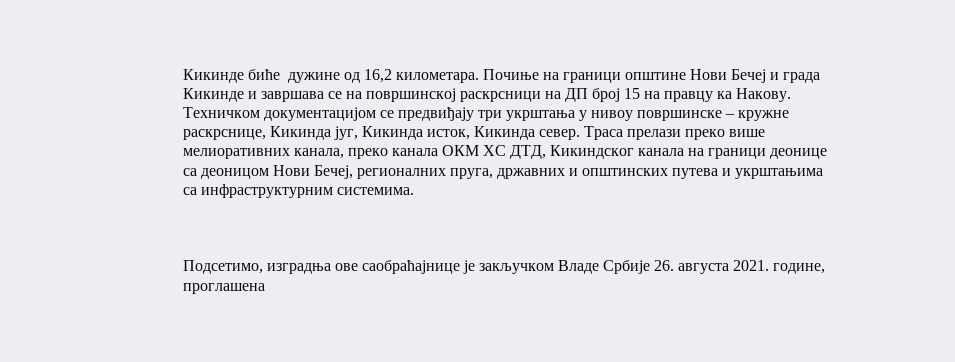Кикинде биће  дужине од 16,2 километара. Почиње на граници општине Нови Бечеј и града Кикинде и завршава се на површинској раскрсници на ДП број 15 на правцу ка Накову. Техничком документацијом се предвиђају три укрштања у нивоу површинске – кружне раскрснице, Кикинда југ, Кикинда исток, Кикинда север. Траса прелази преко више мелиоративних канала, преко канала ОКМ ХС ДТД, Кикиндског канала на граници деонице са деоницом Нови Бечеј, регионалних пруга, државних и општинских путева и укрштањима са инфраструктурним системима.



Подсетимо, изградња ове саобраћајнице је закључком Владе Србије 26. августа 2021. године, проглашена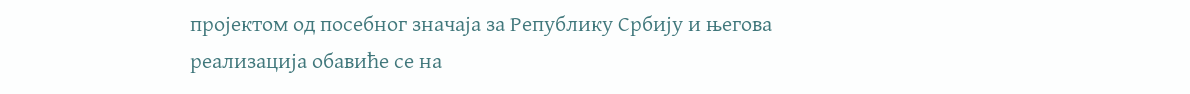пројектом од посебног значаја за Републику Србију и његова реализација обавиће се на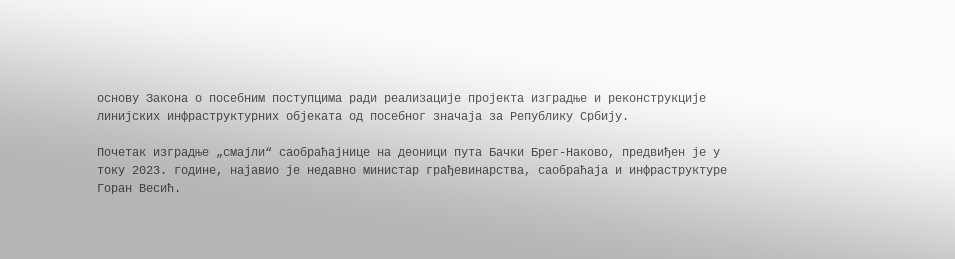основу Закона о посебним поступцима ради реализације пројекта изградње и реконструкције линијских инфраструктурних објеката од посебног значаја за Републику Србију.

Почетак изградње „смајли“ саобраћајнице на деоници пута Бачки Брег-Наково, предвиђен је у току 2023. године, најавио је недавно министар грађевинарства, саобраћаја и инфраструктуре Горан Весић.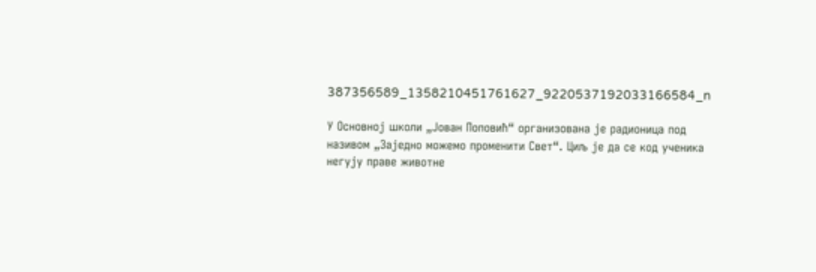387356589_1358210451761627_9220537192033166584_n

У Основној школи „Јован Поповић“ организована је радионица под називом „Заједно можемо променити Свет“. Циљ је да се код ученика негују праве животне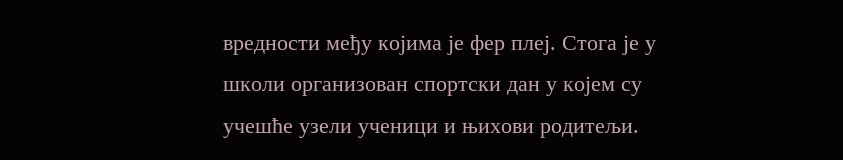вредности међу којима је фер плеј. Стога је у школи организован спортски дан у којем су учешће узели ученици и њихови родитељи.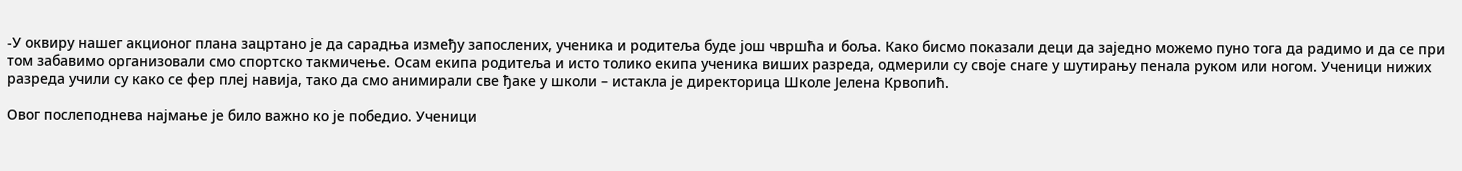-У оквиру нашег акционог плана зацртано је да сарадња између запослених, ученика и родитеља буде још чвршћа и боља. Како бисмо показали деци да заједно можемо пуно тога да радимо и да се при том забавимо организовали смо спортско такмичење. Осам екипа родитеља и исто толико екипа ученика виших разреда, одмерили су своје снаге у шутирању пенала руком или ногом. Ученици нижих разреда учили су како се фер плеј навија, тако да смо анимирали све ђаке у школи – истакла је директорица Школе Јелена Крвопић.

Овог послеподнева најмање је било важно ко је победио. Ученици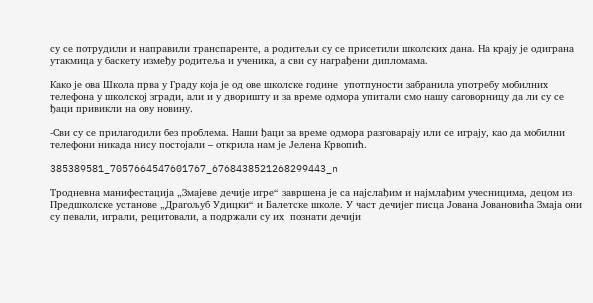су се потрудили и направили транспаренте, а родитељи су се присетили школских дана. На крају је одиграна утакмица у баскету између родитеља и ученика, а сви су награђени дипломама.

Како је ова Школа прва у Граду која је од ове школске године  употпуности забранила употребу мобилних телефона у школској згради, али и у дворишту и за време одмора упитали смо нашу саговорницу да ли су се ђаци привикли на ову новину.

-Сви су се прилагодили без проблема. Наши ђаци за време одмора разговарају или се играју, као да мобилни телефони никада нису постојали – открила нам је Јелена Крвопић.

385389581_7057664547601767_6768438521268299443_n

Тродневна манифестација „Змајеве дечије игре“ завршена је са најслађим и најмлађим учесницима, децом из Предшколске установе „Драгољуб Удицки“ и Балетске школе. У част дечијег писца Јована Јовановића Змаја они су певали, играли, рецитовали, а подржали су их  познати дечији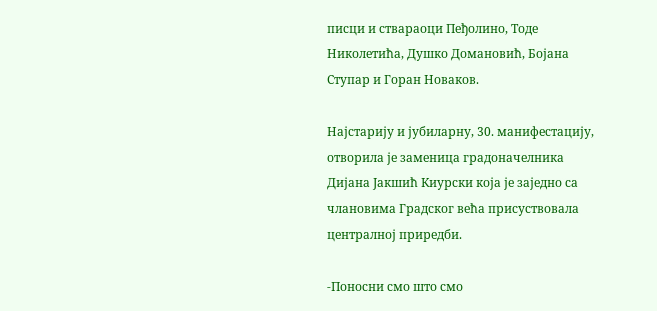писци и ствараоци Пеђолино, Тоде Николетића, Душко Домановић, Бојана Ступар и Горан Новаков.

Најстарију и јубиларну, 30. манифестацију, отворила је заменица градоначелника Дијана Јакшић Киурски која је заједно са члановима Градског већа присуствовала централној приредби.

-Поносни смо што смо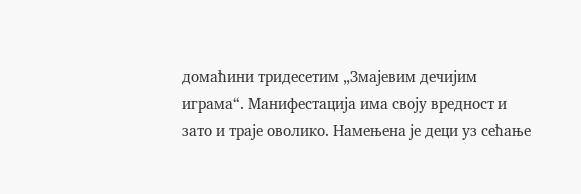домаћини тридесетим „Змајевим дечијим играма“. Манифестација има своју вредност и зато и траје оволико. Намењена је деци уз сећање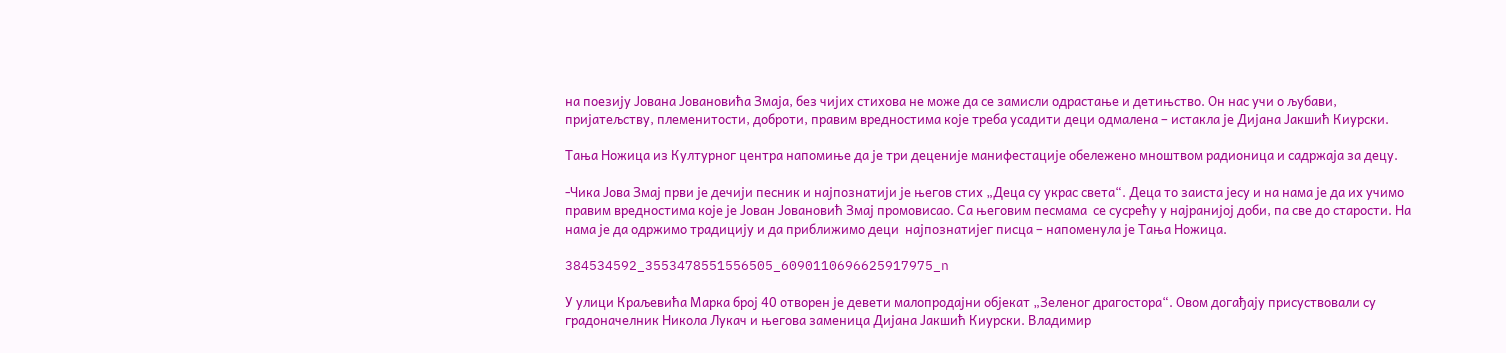на поезију Јована Јовановића Змаја, без чијих стихова не може да се замисли одрастање и детињство. Он нас учи о љубави, пријатељству, племенитости, доброти, правим вредностима које треба усадити деци одмалена – истакла је Дијана Јакшић Киурски.

Тања Ножица из Културног центра напомиње да је три деценије манифестације обележено мноштвом радионица и садржаја за децу.

-Чика Јова Змај први је дечији песник и најпознатији је његов стих „Деца су украс света“. Деца то заиста јесу и на нама је да их учимо правим вредностима које је Јован Јовановић Змај промовисао. Са његовим песмама  се сусрећу у најранијој доби, па све до старости. На нама је да одржимо традицију и да приближимо деци  најпознатијег писца – напоменула је Тања Ножица.

384534592_3553478551556505_6090110696625917975_n

У улици Краљевића Марка број 40 отворен је девети малопродајни објекат „Зеленог драгостора“. Овом догађају присуствовали су градоначелник Никола Лукач и његова заменица Дијана Јакшић Киурски. Владимир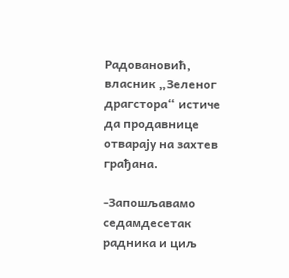Радовановић, власник „Зеленог драгстора“ истиче да продавнице отварају на захтев грађана.

-Запошљавамо седамдесетак радника и циљ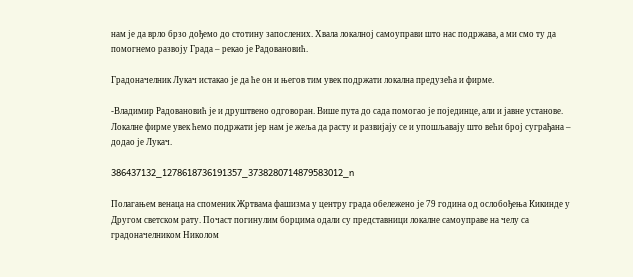нам је да врло брзо дођемо до стотину запослених. Хвала локалној самоуправи што нас подржава, а ми смо ту да помогнемо развоју Града – рекао је Радовановић.

Градоначелник Лукач истакао је да ће он и његов тим увек подржати локална предузећа и фирме.

-Владимир Радовановић је и друштвено одговоран. Више пута до сада помогао је појединце, али и јавне установе. Локалне фирме увек ћемо подржати јер нам је жеља да расту и развијају се и упошљавају што већи број суграђана – додао је Лукач.

386437132_1278618736191357_3738280714879583012_n

Полагањем венаца на споменик Жртвама фашизма у центру града обележено је 79 година од ослобођења Кикинде у Другом светском рату. Почаст погинулим борцима одали су представници локалне самоуправе на челу са градоначелником Николом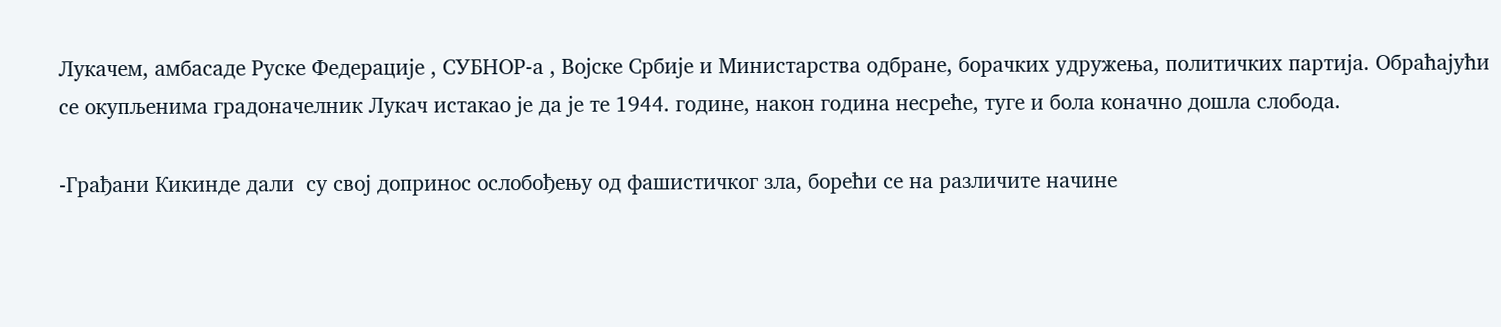Лукачем, амбасаде Руске Федерације , СУБНОР-а , Војске Србије и Министарства одбране, борачких удружења, политичких партија. Обраћајући се окупљенима градоначелник Лукач истакао је да је те 1944. године, након година несреће, туге и бола коначно дошла слобода.

-Грађани Кикинде дали  су свој допринос ослобођењу од фашистичког зла, борећи се на различите начине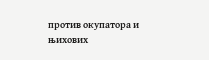против окупатора и њихових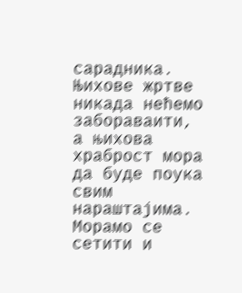сарадника. Њихове жртве никада нећемо забораваити, а њихова храброст мора да буде поука свим нараштајима. Морамо се сетити и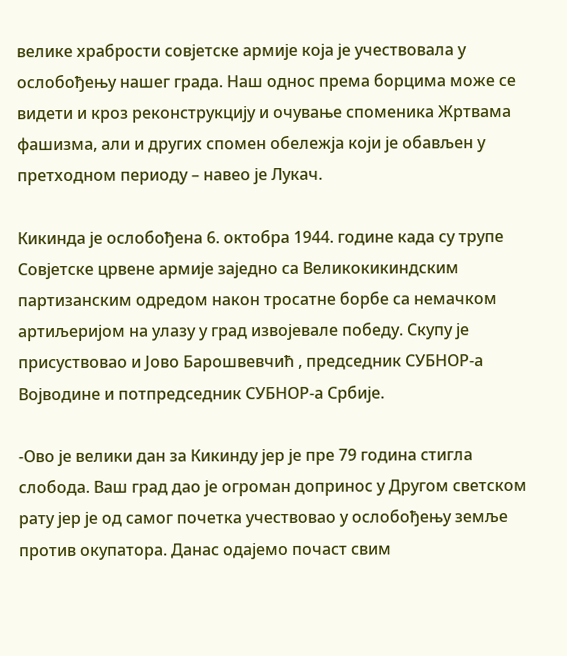велике храбрости совјетске армије која је учествовала у ослобођењу нашег града. Наш однос према борцима може се видети и кроз реконструкцију и очување споменика Жртвама фашизма, али и других спомен обележја који је обављен у претходном периоду – навео је Лукач.

Кикинда је ослобођена 6. октобра 1944. године када су трупе Совјетске црвене армије заједно са Великокикиндским партизанским одредом након тросатне борбе са немачком артиљеријом на улазу у град извојевале победу. Скупу је присуствовао и Јово Барошвевчић , председник СУБНОР-а Војводине и потпредседник СУБНОР-а Србије.

-Ово је велики дан за Кикинду јер је пре 79 година стигла слобода. Ваш град дао је огроман допринос у Другом светском рату јер је од самог почетка учествовао у ослобођењу земље против окупатора. Данас одајемо почаст свим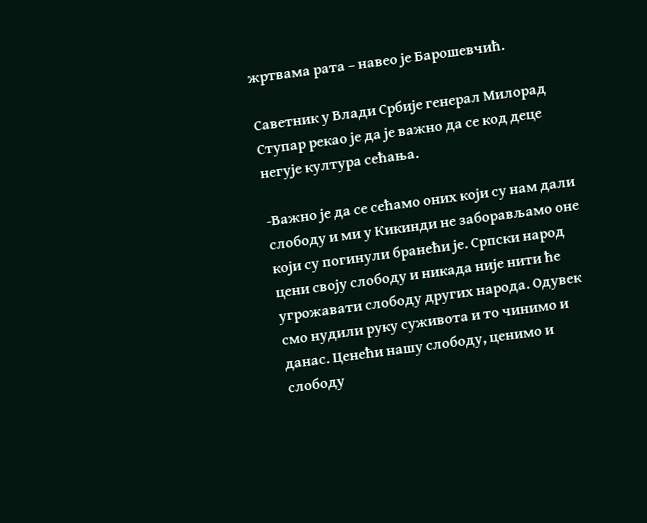жртвама рата – навео је Барошевчић.

Саветник у Влади Србије генерал Милорад Ступар рекао је да је важно да се код деце негује култура сећања.

-Важно је да се сећамо оних који су нам дали слободу и ми у Кикинди не заборављамо оне који су погинули бранећи је. Српски народ цени своју слободу и никада није нити ће угрожавати слободу других народа. Одувек смо нудили руку суживота и то чинимо и данас. Ценећи нашу слободу, ценимо и слободу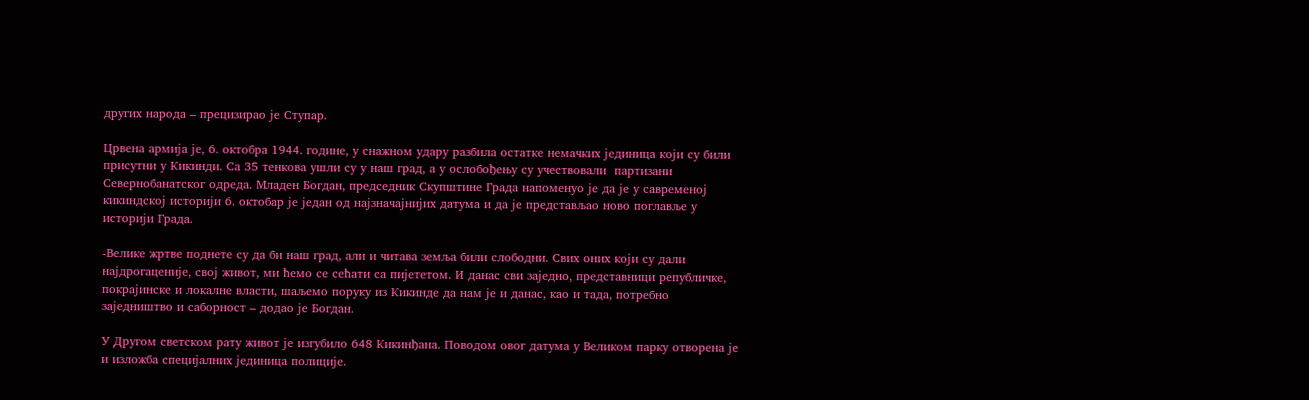других народа – прецизирао је Ступар.

Црвена армија је, 6. октобра 1944. године, у снажном удару разбила остатке немачких јединица који су били присутни у Кикинди. Са 35 тенкова ушли су у наш град, а у ослобођењу су учествовали  партизани Севернобанатског одреда. Младен Богдан, председник Скупштине Града напоменуо је да је у савременој кикиндској историји 6. октобар је један од најзначајнијих датума и да је представљао ново поглавље у историји Града.

-Велике жртве поднете су да би наш град, али и читава земља били слободни. Свих оних који су дали најдрогаценије, свој живот, ми ћемо се сећати са пијететом. И данас сви заједно, представници републичке, покрајинске и локалне власти, шаљемо поруку из Кикинде да нам је и данас, као и тада, потребно заједништво и саборност – додао је Богдан.

У Другом светском рату живот је изгубило 648 Кикинђана. Поводом овог датума у Великом парку отворена је и изложба специјалних јединица полиције.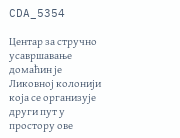CDA_5354

Центар за стручно усавршавање домаћин је Ликовној колонији која се организује други пут у простору ове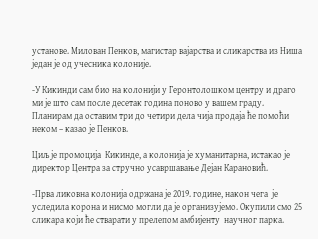установе. Милован Пенков, магистар вајарства и сликарства из Ниша један је од учесника колоније.

-У Кикинди сам био на колонији у Геронтолошком центру и драго ми је што сам после десетак година поново у вашем граду. Планирам да оставим три до четири дела чија продаја ће помоћи неком – казао је Пенков.

Циљ је промоција  Кикинде, а колонија је хуманитарна, истакао је директор Центра за стручно усавршавање Дејан Карановић.

-Прва ликовна колонија одржана је 2019. године, након чега  је уследила корона и нисмо могли да је организујемо. Окупили смо 25 сликара који ће стварати у прелепом амбијенту  научног парка.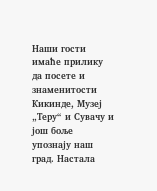Наши гости имаће прилику да посете и знаменитости Кикинде, Музеј „Теру“ и Сувачу и још боље упознају наш град. Настала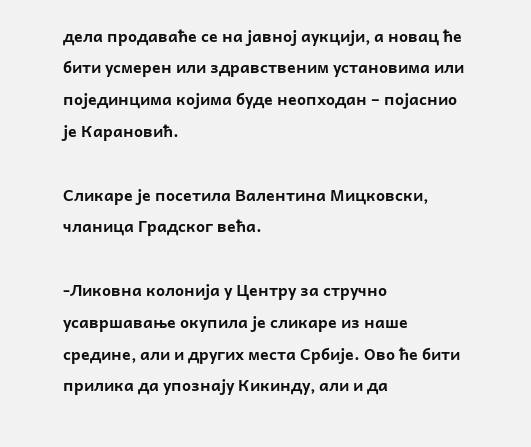дела продаваће се на јавној аукцији, а новац ће бити усмерен или здравственим установима или појединцима којима буде неопходан – појаснио је Карановић.

Сликаре је посетила Валентина Мицковски, чланица Градског већа.

-Ликовна колонија у Центру за стручно усавршавање окупила је сликаре из наше средине, али и других места Србије. Ово ће бити прилика да упознају Кикинду, али и да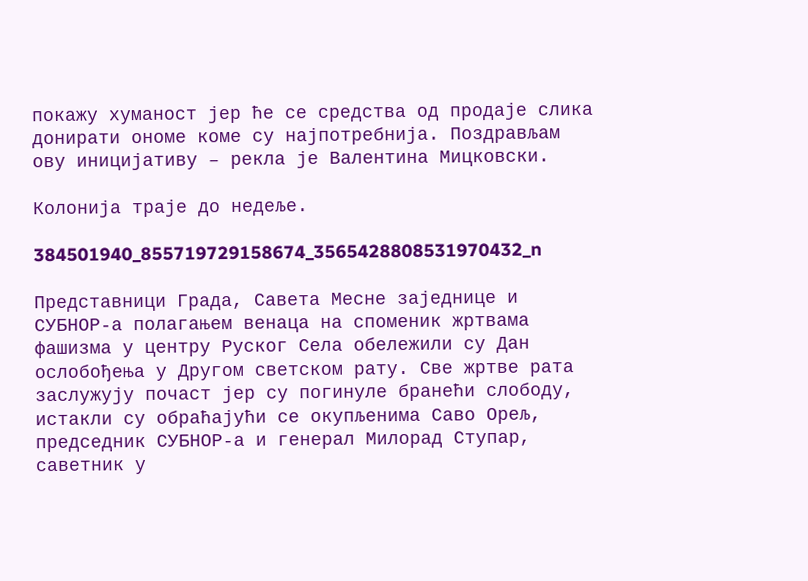покажу хуманост јер ће се средства од продаје слика донирати ономе коме су најпотребнија. Поздрављам ову иницијативу – рекла је Валентина Мицковски.

Колонија траје до недеље.

384501940_855719729158674_3565428808531970432_n

Представници Града, Савета Месне заједнице и СУБНОР-а полагањем венаца на споменик жртвама фашизма у центру Руског Села обележили су Дан ослобођења у Другом светском рату. Све жртве рата заслужују почаст јер су погинуле бранећи слободу, истакли су обраћајући се окупљенима Саво Орељ, председник СУБНОР-а и генерал Милорад Ступар, саветник у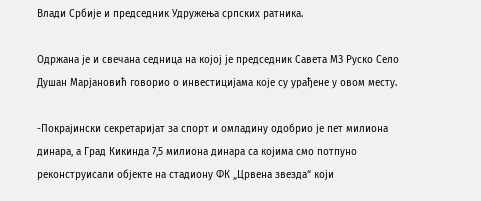Влади Србије и председник Удружења српских ратника.

Одржана је и свечана седница на којој је председник Савета МЗ Руско Село Душан Марјановић говорио о инвестицијама које су урађене у овом месту.

-Покрајински секретаријат за спорт и омладину одобрио је пет милиона динара, а Град Кикинда 7,5 милиона динара са којима смо потпуно реконструисали објекте на стадиону ФК „Црвена звезда“ који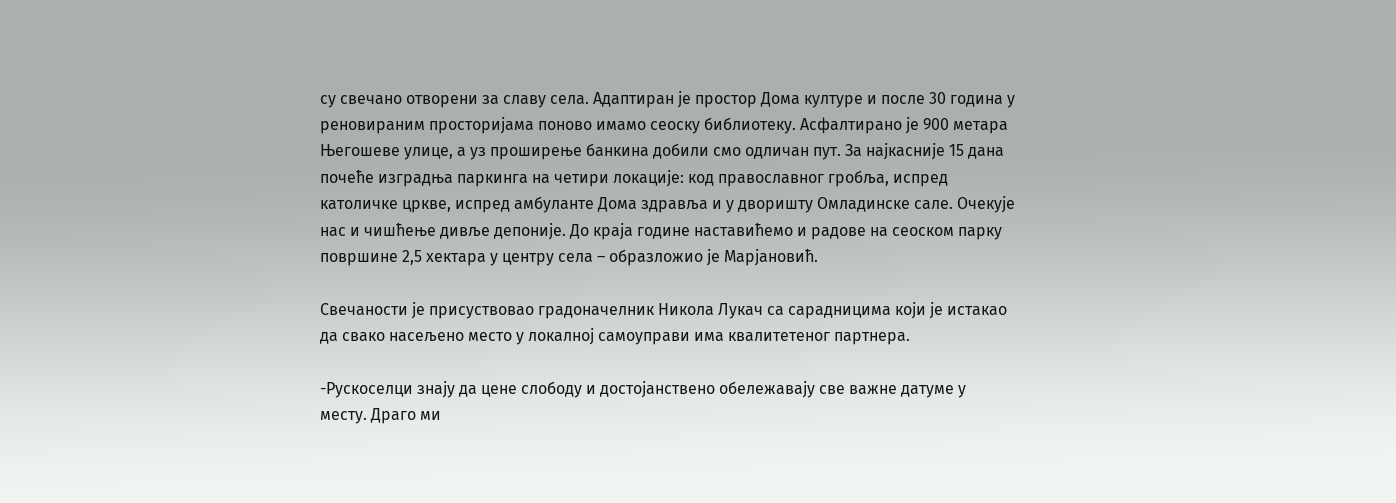су свечано отворени за славу села. Адаптиран је простор Дома културе и после 30 година у реновираним просторијама поново имамо сеоску библиотеку. Асфалтирано је 900 метара Његошеве улице, а уз проширење банкина добили смо одличан пут. За најкасније 15 дана почеће изградња паркинга на четири локације: код православног гробља, испред католичке цркве, испред амбуланте Дома здравља и у дворишту Омладинске сале. Очекује нас и чишћење дивље депоније. До краја године наставићемо и радове на сеоском парку површине 2,5 хектара у центру села – образложио је Марјановић.

Свечаности је присуствовао градоначелник Никола Лукач са сарадницима који је истакао да свако насељено место у локалној самоуправи има квалитетеног партнера.

-Рускоселци знају да цене слободу и достојанствено обележавају све важне датуме у месту. Драго ми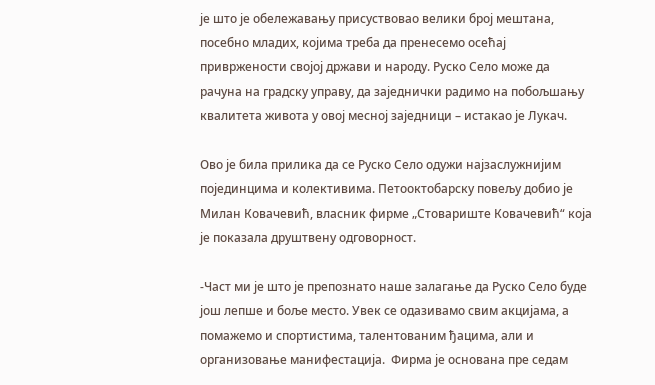је што је обележавању присуствовао велики број мештана, посебно младих, којима треба да пренесемо осећај привржености својој држави и народу. Руско Село може да рачуна на градску управу, да заједнички радимо на побољшању квалитета живота у овој месној заједници – истакао је Лукач.

Ово је била прилика да се Руско Село одужи најзаслужнијим појединцима и колективима. Петооктобарску повељу добио је Милан Ковачевић, власник фирме „Стовариште Ковачевић“ која је показала друштвену одговорност.

-Част ми је што је препознато наше залагање да Руско Село буде још лепше и боље место. Увек се одазивамо свим акцијама, а помажемо и спортистима, талентованим ђацима, али и организовање манифестација.  Фирма је основана пре седам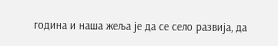година и наша жеља је да се село развија, да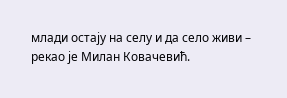млади остају на селу и да село живи – рекао је Милан Ковачевић.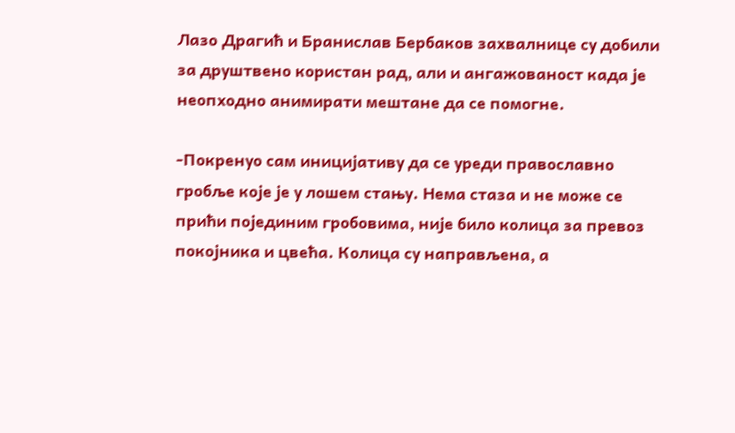Лазо Драгић и Бранислав Бербаков захвалнице су добили за друштвено користан рад, али и ангажованост када је неопходно анимирати мештане да се помогне.

-Покренуо сам иницијативу да се уреди православно гробље које је у лошем стању. Нема стаза и не може се прићи појединим гробовима, није било колица за превоз покојника и цвећа. Колица су направљена, а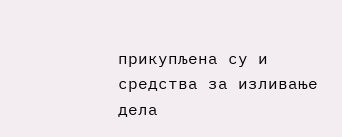прикупљена су и средства за изливање дела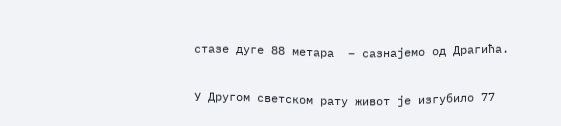стазе дуге 88 метара  – сазнајемо од Драгића.

У Другом светском рату живот је изгубило 77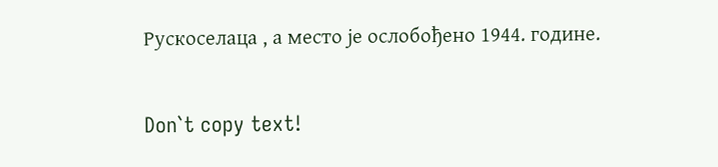Рускоселаца , а место је ослобођено 1944. године.

Don`t copy text!